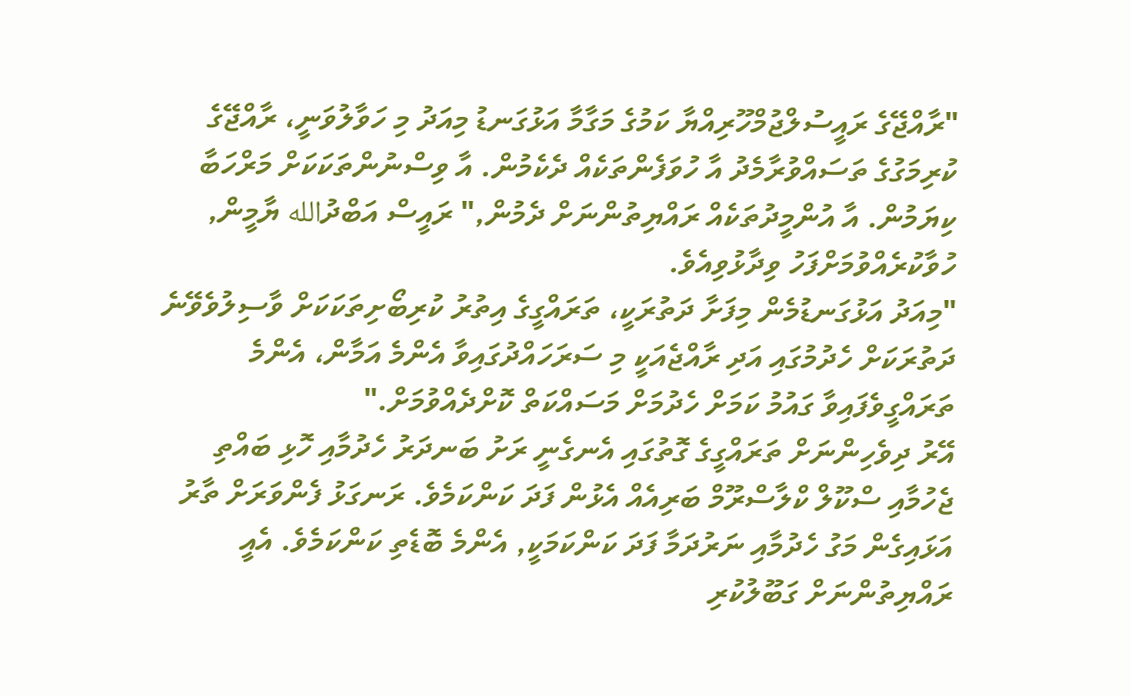"ރާއްޖޭގެ ރައީސުލްޖުމްހޫރިއްޔާ ކަމުގެ މަގާމާ އަޅުގަނޑު މިއަދު މި ހަވާލުވަނީ، ރާއްޖޭގެ ކުރިމަގުގެ ތަސައްވުރާމެދު އާ ހުވަފެންތަކެއް ދެކެމުން. އާ ވިސްނުންތަކަކަށް މަރްހަބާ ކިޔަމުން. އާ އުންމީދުތަކެއް ރައްޔިތުންނަށް ދެމުން," ރައީސް އަބްދުالله ޔާމީން, ހުވާކުރެއްވުމަށްފަހު ވިދާޅުވިއެވެ.
"މިއަދު އަޅުގަނޑުމެން މިފަށާ ދަތުރަކީ، ތަރައްގީގެ އިތުރު ކުރިބޯށިތަކަކަށް ވާސިލުވެވޭނެ ދަތުރަކަށް ހެދުމުގައި އަދި ރާއްޖެއަކީ މި ސަރަހައްދުގައިވާ އެންމެ އަމާން، އެންމެ ތަރައްގީވެފައިވާ ގައުމު ކަމަށް ހެދުމަށް މަސައްކަތް ކޮށްދެއްވުމަށް."
އޭރު ދިވެހިންނަށް ތަރައްގީގެ ގޮތުގައި އެނގެނީ ރަށު ބަނދަރު ހެދުމާއި ހޮޅި ބައްތި ޖެހުމާއި ސްކޫލް ކްލާސްރޫމް ބަރިއެއް އެޅުން ފަދަ ކަންކަމެވެ. ރަނގަޅު ފެންވަރަށް ތާރު އަޅައިގެން މަގު ހެދުމާއި ނަރުދަމާ ފަދަ ކަންކަމަކީ, އެންމެ ބޮޑެތި ކަންކަމެވެ. އެއީ ރައްޔިތުންނަށް ގަބޫލުކުރި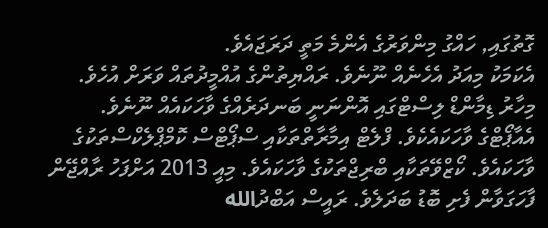ގޮތުގައި, ހައްގު މިންވަރުގެ އެންމެ މަތީ ދަރަޖައެވެ.
އެކަމަކު މިއަދު އެހެނެއް ނޫނެވެ. ރައްޔިތުންގެ އުއްމީދުތައް ވަރަށް އުހެވެ. މިހާރު ޑިމާންޑް ލިސްޓްގައި އޮންނަނީ ބަނދަރެއްގެ ވާހަކައެއް ނޫނެވެ. އެއާޕޯޓްގެ ވާހަކައެކެވެ. ފްލެޓް އިމާރާތްތަކާއި ސްޕޯޓްސް ކޮމްޕްލެކްސްތަކުގެ ވާހަކައެވެ. ކޯޒްވޭތަކާއި ބްރިޖްތަކުގެ ވާހަކައެވެ. މިއީ 2013 އަށްފަހު ރާއްޖޭން ފާހަގަވާން ފެށި ބޮޑު ބަދަލެވެ. ރައީސް އަބްދުالله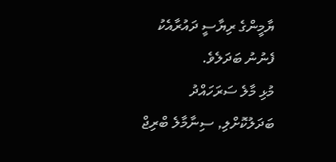ޔާމީންގެ ރިޔާސީ ދައުރާއެކު ފެނުނު ބަދަލެވެ.
މުޅި މާލެ ސަރަހައްދު ބަދަލުކޮށްލި, ސިނާމާލެ ބްރިޖް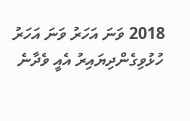2018 ވަނަ އަހަރު ވަނަ އަހަރު ހުޅުވިގެންދިޔައިރު އެއީ ވެދާނެ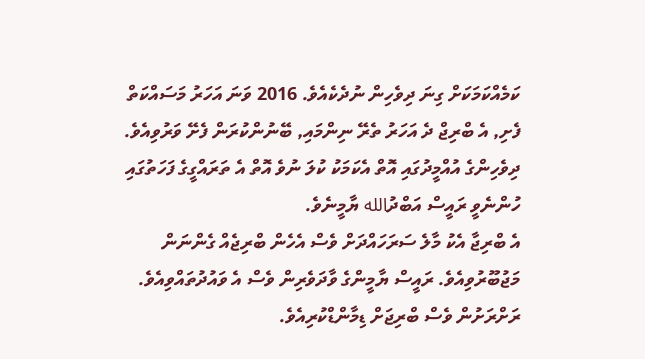ކަމެއްކަމަކަށް ގިނަ ދިވެހިން ނުދެކެއެވެ. 2016 ވަނަ އަހަރު މަސައްކަތް ފެށި, އެ ބްރިޖް ދެ އަހަރު ތެރޭ ނިންމައި, ބޭނުންކުރަން ފެށޭ ވަރުވިއެވެ. ދިވެހިންގެ އުއްމީދުގައި އޮތް އެކަމަކު ކުލަ ނުވެ އޮތް އެ ތަރައްގީގެ ފަހަތުގައި ހުންނެވީ ރައީސް އަބްދުالله ޔާމީނެވެ.
އެ ބްރިޖާ އެކު މާލެ ސަރަހައްދަށް ވެސް އެހެން ބްރިޖެއް ގެންނަން މަޖުބޫރުވިއެވެ. ރައީސް ޔާމީންގެ ވާދަވެރިން ވެސް އެ ވައުދުތައްވިއެވެ. ރަށްރަށުން ވެސް ބްރިޖަށް ޑިމާންޑްކުރިއެވެ.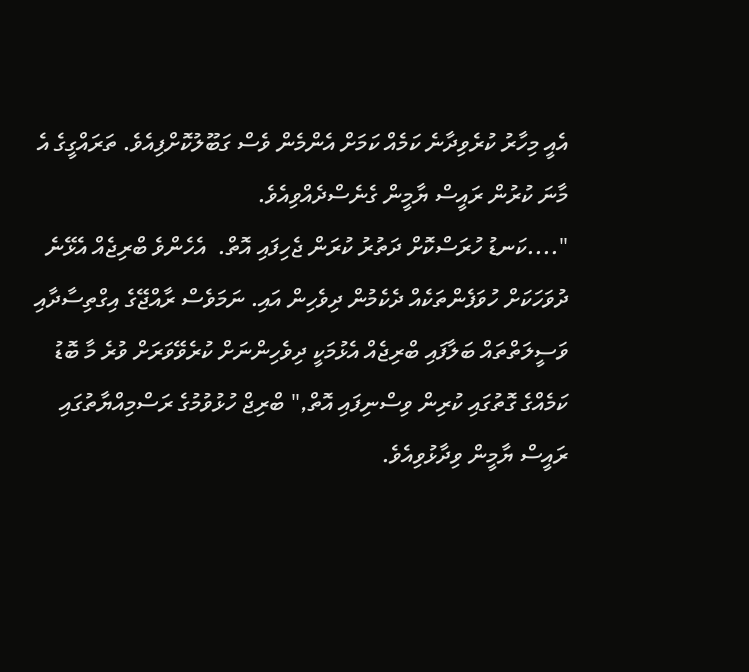އެއީ މިހާރު ކުރެވިދާނެ ކަމެއް ކަމަށް އެންމެން ވެސް ގަބޫލުކޮށްފިއެވެ. ތަރައްގީގެ އެ މާނަ ކުރުން ރައީސް ޔާމީން ގެނެސްދެއްވިއެވެ.
"....ކަނޑު ހުރަސްކޮށް ދަތުރު ކުރަން ޖެހިފައި އޮތް.  އެހެންވެ ބްރިޖެއް އެޅޭނެ ދުވަހަކަށް ހުވަފެންތަކެއް ދެކެމުން ދިވެހިން އައި. ނަމަވެސް ރާއްޖޭގެ އިގްތިސާދާއި ވަސީލަތްތައް ބަލާފައި ބްރިޖެއް އެޅުމަކީ ދިވެހިންނަށް ކުރެވޭވަރަށް ވުރެ މާ ބޮޑު ކަމެއްގެ ގޮތުގައި ކުރިން ވިސްނިފައި އޮތް," ބްރިޖް ހުޅުވުމުގެ ރަސްމިއްޔާތުގައި ރައީސް ޔާމީން ވިދާޅުވިއެވެ.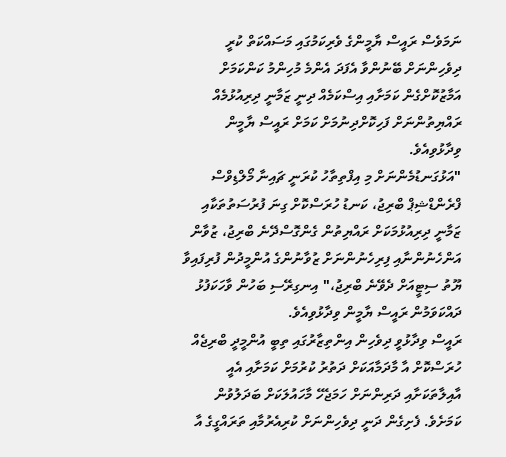ނަމަވެސް ރައީސް ޔާމީންގެ ވެރިކަމުގައި މަސައްކަތް ކުރީ ދިވެހިންނަށް ބޭނުންވާ އެފަދަ އެންމެ މުހިންމު ކަންކަމަށް އަމާޒުކޮށްގެން ކަމަށާއި އިސްކަމެއް ދިނީ ޒަމާނީ ދިރިއުޅުމެއް ރައްޔިތުންނަށް ފަހިކޮށްދިނުމަށް ކަމަށް ރައީސް ޔާމީން ވިދާޅުވިއެވެ.
"އަޅުގަނޑުމެންނަށް މި އިފްތިތާހު ކުރަނީ ޗައިނާ މޯލްޑިވްސް ފްރެންޑްޝިޕް ބްރިޖު، ކަނޑު ހުރަސްކޮށް ގިނަ ފުރުސަތުތަކާއި ޒަމާނީ ދިރިއުޅުމަކަށް ރައްޔިތުން ގެންގޮސްދޭނެ ބްރިޖު، ޒުވާން އަންހެނުންނާއި ފިރިހެނުންނަށް ޒުވާނުންގެ އުންމީދުން ފުރިފައިވާ ޔޫތު ސިޓީއަށް ދެވޭނެ ބްރިޖު،" އިނގިރޭސި ބަހުން ވާހަކަފުޅު ދައްކަވަމުން ރައީސް ޔާމީން ވިދާޅުވިއެވެ.
ރައީސް ވިދާޅުވީ ދިވެހިން އިންތިޒާރުގައި ތިބީ އުންމީދީ ބްރިޖެއް ހުރަސްކޮށް އާ މާދަމާއަކަށް ދަތުރު ކުރުމަށް ކަމަށާއި އެއީ އާއިލާތަކަށާއި ދަރިންނަށް ހަމަޖެހޭ މާހައުލަކަށް ބަދަލުވުން ކަމަށެވެ. ފެށިގެން ދަނީ ދިވެހިންނަށް ކުރިއެރުމާއި ތަރައްގީގެ އާ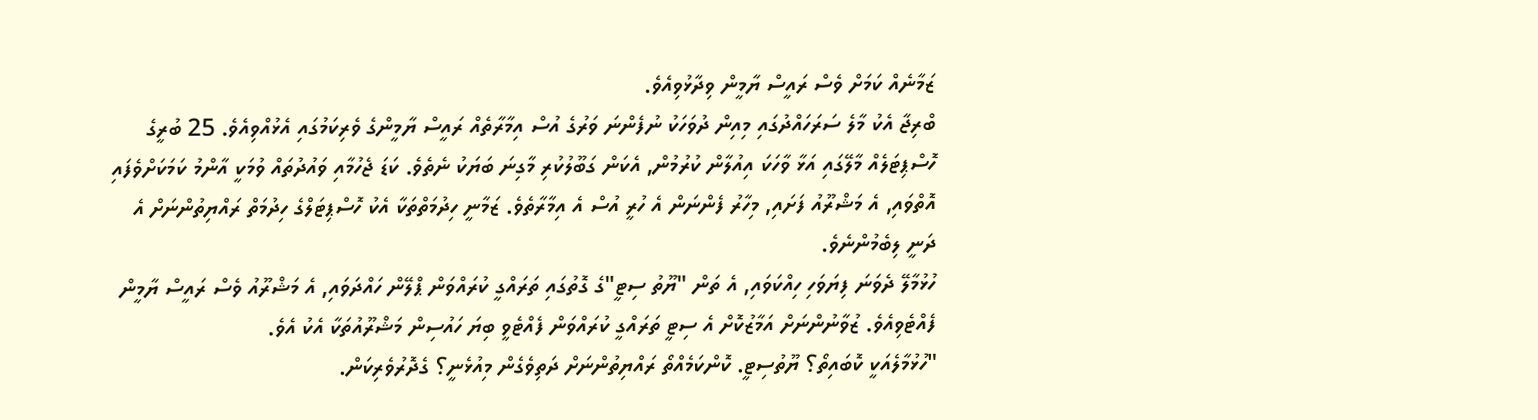ޒަމާނެއް ކަމަށް ވެސް ރައީސް ޔާމީން ވިދާޅުވިއެވެ.
ބްރިޖާ އެކު މާލެ ސަރަހައްދުގައި މިއިން ދުވަހަކު ނުފެންނަ ވަރުގެ އުސް އިމާރާތެއް ރައީސް ޔާމީންގެ ވެރިކަމުގައި އެޅުއްވިއެވެ. 25 ބުރީގެ ހޮސްޕިޓަލެއް މާލޭގައި އަޅާ ވާހަކަ އިއުލާން ކުރުމުން, އެކަން ގަބޫލުކުރި މާގިނަ ބަޔަކު ނެތެވެ. ކަޑަ ޖެހުމާއި ވައުދުތައް ވުމަކީ އާންމު ކަމަކަށްވެފައި އޮތްވައި, އެ މަޝްރޫއު ފަށައި, މިހާރު ފެންނަން އެ ހުރީ އުސް އެ އިމާރާތެވެ. ޒަމާނީ ހިދުމަތްތަކާ އެކު ހޮސްޕިޓަލްގެ ހިދުމަތް ރައްޔިތުންނަށް އެ ދަނީ ލިބެމުންނެވެ.
ހުޅުމާލޭ ދެވަނަ ފިޔަވަހި ހިއްކަވައި, އެ ތަން "ޔޫތު ސިޓީ"ގެ ގޮތުގައި ތަރައްގީ ކުރައްވަން ޕްލޭން ހައްދަވައި, އެ މަޝްރޫއު ވެސް ރައީސް ޔާމީން ފެއްޓެވިއެވެ. ޒުވާނުންނަށް އަމާޒުކޮށް އެ ސިޓީ ތަރައްގީ ކުރައްވަން ފެއްޓެވީ ބިޔަ ހައުސިން މަޝްރޫއުތަކާ އެކު އެވެ.
"ހުޅުމާލެއަކީ ކޮބައިތޯ؟ ޔޫތުސިޓީ. ކޮންކަމެއްތޯ ރައްޔިތުންނަށް ދަތިވެގެން މިއުޅެނީ؟ ގެދޮރުވެރިކަން.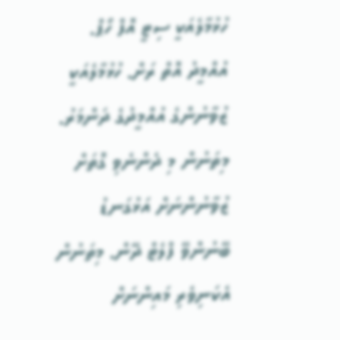ހުޅުމާލެއަކީ ސިޓީ އޮފް ހޯޕް. އުއްމީދު އޮތް ރަށް. ހުޅުމާލެއަކީ ޒުވާނުންގެ އުއްމީދުގެ ދަންމަރު. މިތަނުން މި ދެންނެވި ގޮތަށް ޒުވާނުންނަށް އަޅުގަނޑު ބޭނުންވޭ ފްލެޓް ދޭން. މިތަނުން އެކަނިވެރި މައިންނަށް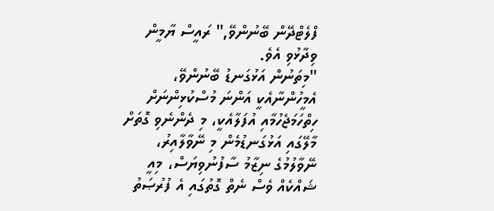ފްލެޓްދޭން ބޭނުންވޭ," ރައީސް ޔާމީން ވިދާޅުވި އެވެ.
"މިތަނުން އަޅުގަނޑު ބޭނުންވޭ، އެމީހުންނާއެކީ އަންނަ މުސްކުޅިންނަށް ހިތްހަމަޖެހުމާއި އުފަލާއެކީ، މި ދެންނެވި ގޮތަށް މާލޭގައި އަޅުގަނޑުމެން މި ނޭވާލާއިރު، ނޭވާލުމުގެ ނިޒާމު ސާފުނުވިޔަސް، މިއީ ޝައްކެއް ވެސް ނެތް ގޮތުގައި އެ ފުރުޞަތު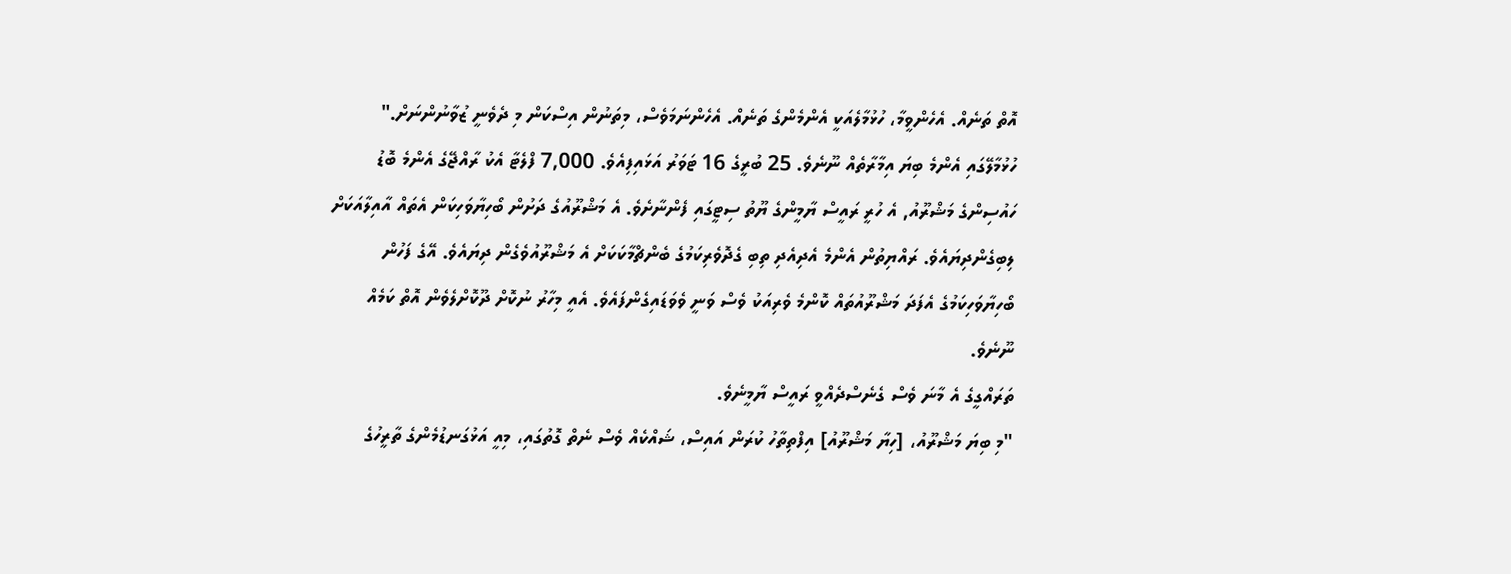އޮތް ތަނެއް. އެހެންވީމާ، ހުޅުމާލެއަކީ އެންމެންގެ ތަނެއް. އެހެންނަމަވެސް، މިތަނުން އިސްކަން މި ދެވެނީ ޒުވާނުންނަށް."
ހުޅުމާލޭގައި އެންމެ ބިޔަ އިމާރާތެއް ނޫނެވެ. 25 ބުރީގެ 16 ޓަވަރު އަޅައިފިއެވެ. 7,000 ފްލެޓާ އެކު ރާއްޖޭގެ އެންމެ ބޮޑު ހައުސިންގެ މަޝްރޫއު, އެ ހުރީ ރައީސް ޔާމީންގެ ޔޫތު ސިޓީގައި ފެންނާށެވެ. އެ މަޝްރޫއުގެ ދަށުން ބޯހިޔާވަހިކަން އެތައް އާއިލާއަކަށް ލިބިގެންދިޔައެވެ. ރައްޔިތުން އެންމެ އެދިއެދި ތިބި ގެދޮވެރިކަމުގެ ބެންޗްމާކަކަށް އެ މަޝްރޫއުވެގެން ދިޔައެވެ. އޭގެ ފަހުން ބޯހިޔާވަހިކަމުގެ އެފަދަ މަޝްރޫއުތައް ކޮންމެ ވެރިއަކު ވެސް ވަނީ ވެވަޑައިގެންފައެވެ. އެއީ މިހާރު ނުކޮށް ދޫކޮށްލެވެން އޮތް ކަމެއް ނޫނެވެ.
ތަރައްގީގެ އެ މާނަ ވެސް ގެނެސްދެއްވީ ރައީސް ޔާމީނެވެ.
"މި ބިޔަ މަޝްރޫއު، [ހިޔާ މަޝްރޫއު] އިފްތިތާހު ކުރަން އައިސް، ޝައްކެއް ވެސް ނެތް ގޮތުގައި، މިއީ އަޅުގަނޑުމެންގެ ތާރީހުގެ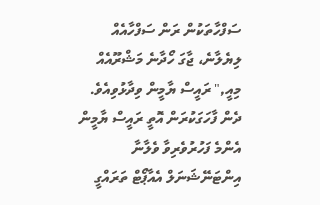ސަފްހާތަކުން ރަން ސަފްހާއެއް ލިޔެލާނެ، ޖާގަ ހޯދާނެ މަޝްރޫއެއް މިއީ," ރައީސް ޔާމީން ވިދާޅުވިއެވެ.
ދެން ފާހަގަކުރަން އޮތީ ރައީސް ޔާމީން އެންމެ ފަހުރުވެރިވާ ވެލާނާ އިންޓަނޭޝަނަލް އެއާޕޯޓް ތަރައްގީ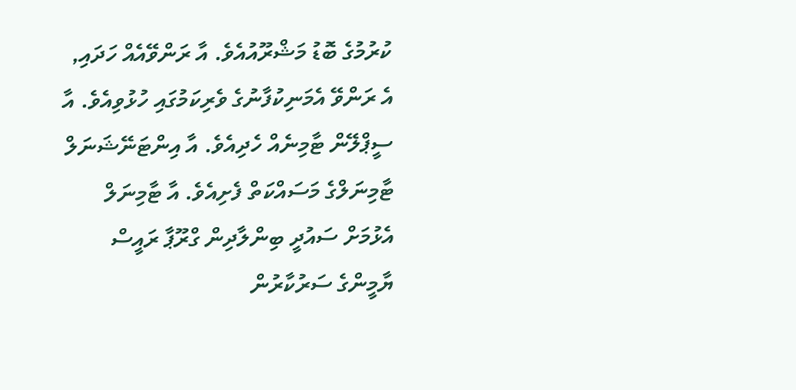ކުރުމުގެ ބޮޑު މަޝްރޫއުއެވެ. އާ ރަންވޭއެއް ހަދައި, އެ ރަންވޭ އެމަނިކުފާނުގެ ވެރިކަމުގައި ހުޅުވިއެވެ. އާ ސީޕްލޭން ޓާމިނެއް ހެދިއެވެ. އާ އިންޓަނޭޝަނަލް ޓާމިނަލްގެ މަސައްކަތް ފެށިއެވެ. އާ ޓާމިނަލް އެޅުމަށް ސައުދީ ބިންލާދިން ގްރޫޕާ ރައީސް ޔާމީންގެ ސަރުކާރުން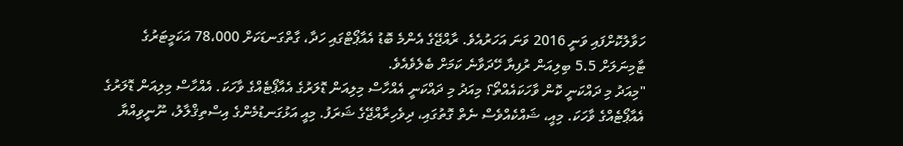ހަވާލުކޮށްފައި ވަނީ 2016 ވަނަ އަހަރުއެވެ. ރާއްޖޭގެ އެންމެ ބޮޑު އެއާޕޯޓްގައި ހަދާ، ގާތްގަނޑަކަށް 78،000 އަކަމީޓަރުގެ ޓާމިނަލަށް 5.5 ބިލިއަން ރުފިޔާ ހޭދަވާނެ ކަމަށް ބެލެވެއެވެ.
"މިއަދު މި ދައްކަނީ ކޮން ވާހަކައެއްތޯ؟ މިއަދު މި ދައްކަނީ އެއްހާސް މިލިއަން ޑޮލަރުގެ އެއާޕޯޓެއްގެ ވާހަކަ. އެއްހާސް މިލިއަން ޑޮލަރުގެ އެއާޕޯޓެއްގެ ވާހަކަ. މިއީ، ޝައްކެއްވެސް ނެތް ގޮތުގައި، ދިވެހިރާއްޖޭގެ ޝަރަފު. މިއީ އަޅުގަނޑުމެންގެ އިސްތިޤްލާލު، ނޫނީވިއްޔާ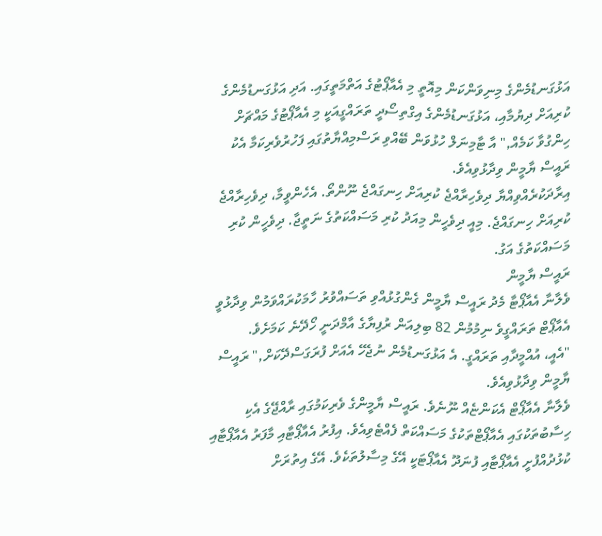އަޅުގަނޑުމެންގެ މިނިވަންކަން މިއޮތީ މި އެއާޕޯޓުގެ އަތްމަތީގައި. އަދި އަޅުގަނޑުމެންގެ ކުރިއަށް ދިޔުމާއި، އަޅުގަނޑުމެންގެ އިގްތިސޯދީ ތަރައްގީއަކީ މި އެއާޕޯޓުގެ މައްޗަށް ހިންގުވާ ކަމެއް," އާ ޓާމިނަލް ހުޅުވަން ބޭއްވި ރަސްމިއްޔާތުގައި ފަހުރުވެރިކަމާ އެކު ރައީސް ޔާމީން ވިދާޅުވިއެވެ.
އިރާދަކުރެއްވިއްޔާ ދިވެހިރާއްޖެ ކުރިއަށް ހިނގައްޖެ ނޫންތޯ. އެހެންވީމާ، ދިވެހިރާއްޖެ ކުރިއަށް ހިނގައްޖެ. މިއީ ދިވެހީން މިއަދު ކުރި މަސައްކަތުގެ ނަތީޖާ. ދިވެހީން ކުރި މަސައްކަތުގެ އަގު.
ރައީސް ޔާމީން
ވެލާނާ އެއާޕޯޓާ މެދު ރައީސް ޔާމީން ގެންގުޅުއްވި ތަސައްވުރު ހާމަކުރައްވަމުން ވިދާޅުވީ އެއާޕޯޓް ތަރައްގީވެ ނިމުމުން 82 ބިލިއަން ރުފިޔާގެ އާމްދަނީ ހޯދޭނެ ކަމަށެވެ.
"އެއީ، އުއްމީދާއި ތަރައްގީ. އެ އަޅުގަނޑުމެން ނުޖެހޭ އެއަށް ފުރަގަސްދޭކަށް," ރައީސް ޔާމީން ވިދާޅުވިއެވެ.
ވެލާނާ އެއާޕޯޓް އެކަންޏެއް ނޫނެވެ. ރައީސް ޔާމީންގެ ވެރިކަމުގައި ރާއްޖޭގެ އެކި ހިސާބުތަކުގައި އެއާޕޯޓްތަކުގެ މަސައްކަތް ފެއްޓެވިއެވެ. އިފުރު އެއާޕޯޓާއި މާފަރު އެއާޕޯޓާއި ކުޅުދުއްފުށީ އެއާޕޯޓާއި ފުނަދޫ އެއާޕޯޓަކީ އޭގެ މިސާލުތަކެވެ. އޭގެ އިތުރަށް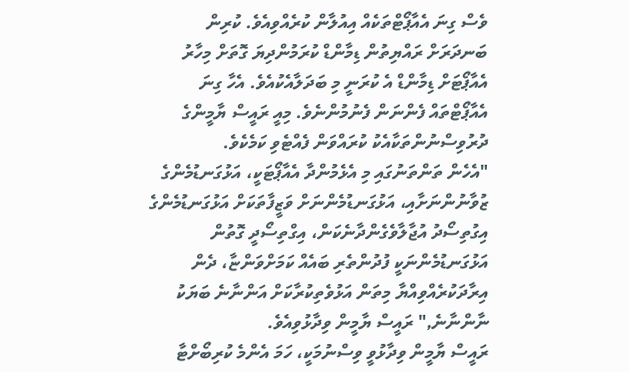ވެސް ގިނަ އެއާޕޯޓްތަކެއް އިއުލާން ކުރެއްވިއެވެ. ކުރިން ބަނދަރަށް ރައްޔިތުން ޑިމާންޑް ކުރަމުންދިޔަ ގޮތަށް މިހާރު އެއާޕޯޓަށް ޑިމާންޑް އެ ކުރަނީ މި ބަދަލާއެކުއެވެ. އެހާ ގިނަ އެއާޕޯޓްތައް ފެންނަން ފެނުމުންނެވެ. މިއީ ރައީސް ޔާމީންގެ ދުރުވިސްނުންތަކާއެކު ކުރައްވަން ފެއްޓެވި ކަމެކެވެ.
"އެހެން ތަންތަނުގައި މި އެޅެމުންދާ އެއާޕޯޓަކީ، އަޅުގަނޑުމެންގެ ޒުވާނުންނަށާއި، އަޅުގަނޑުމެންނަށް ވަޒީފާތަކަށް އަޅުގަނޑުމެންގެ އިގުތިސޯދު އުޖާލާވެގެންދާނެކަން، އިގްތިސޯދީ ގޮތުން އަޅުގަނޑުމެންނަކީ ފުދުންތެރި ބައެއް ކަމަށްވަންޏާ، ދެން އިރާދަކުރެއްވިއްޔާ މިތަން އަޅުވެތިކުރާކަށް އަންނާނެ ބަޔަކު ނާންނާނެ," ރައީސް ޔާމީން ވިދާޅުވިއެވެ.
ރައީސް ޔާމީން ވިދާޅުވީ ވިސްނުމަކީ، ހަމަ އެންމެ ކުރިބޯށްޓާ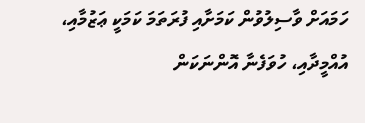ހަމައަށް ވާސިލުވުން ކަމަށާއި ފުރަތަމަ ކަމަކީ ޢަޒުމާއި، އުއްމީދާއި، ހުވަފެނާ އޮންނަކަން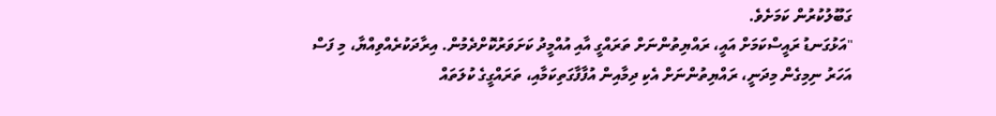ގަބޫލުކުރުން ކަމަށެވެ.
"އަޅުގަނޑު ރައީސްކަމަށް އައީ، ރައްޔިތުންނަށް ތަރައްގީ އާއި އުއްމީދު ކަށަވަރުކޮށްދެމުން. އިރާދަކުރެއްވިއްޔާ، މި ފަސް އަހަރު ނިމިގެން މިދަނީ، ރައްޔިތުންނަށް އެކި ދިމާއިން އުފާފާގަތިކަމާއި، ތަރައްގީގެ ކުލަތައް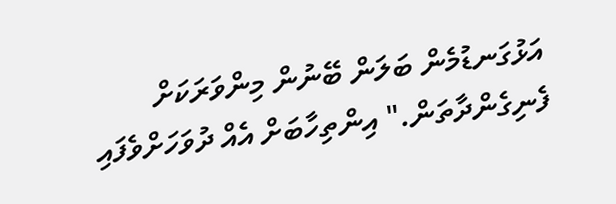އަޅުގަނޑުމެން ބަލަން ބޭނުން މިންވަރަކަށް ފެނިގެންދާތަން." އިންތިހާބަށް އެއް ދުވަހަށްވެފައި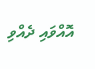އޮއްވައި ދެއްވި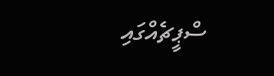ސްޕީޗެއްގައި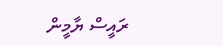ރައީސް ޔާމީން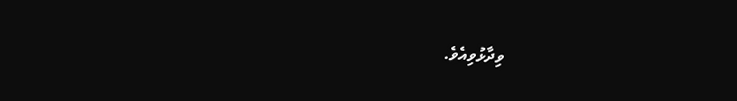ވިދާޅުވިއެވެ.